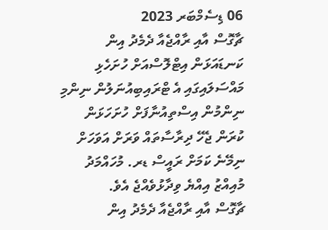06 ޑިސެމްބަރ 2023
ޗާގޮސް އާއި ރާއްޖެއާ ދެމެދު އިން ކަނޑައަޅަން އިޓްލޮސްއަށް ހުށަހެޅި މައްސަލައިގައި އެ ޓްރައިބިއުނަލުން ނިންމި ނިންމުން އިސްތިއުނާފަށް ހުށަހަޅަން ކުރަން ޖެހޭ ދިރާސާތައް ވަރަށް އަވަހަށް ނިމޭނެ ކަމަށް ރައީސް ޑރ. މުހައްމަދު މުއިއްޒު އިއްޔެ ވިދާޅުވެއްޖެ އެވެ.
ޗާގޮސް އާއި ރާއްޖެއާ ދެމެދު އިން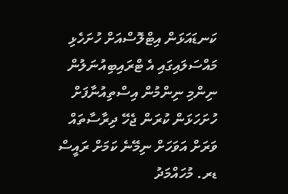ކަނޑައަޅަން އިޓްލޮސްއަށް ހުށަހެޅި މައްސަލައިގައި އެ ޓްރައިބިއުނަލުން ނިންމި ނިންމުން އިސްތިއުނާފަށް ހުށަހަޅަން ކުރަން ޖެހޭ ދިރާސާތައް ވަރަށް އަވަހަށް ނިމޭނެ ކަމަށް ރައީސް ޑރ. މުހައްމަދު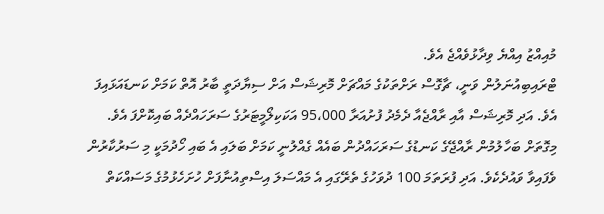މުއިއްޒު އިއްޔެ ވިދާޅުވެއްޖެ އެވެ.
ޓްރައިބިއުނަލުން ވަނީ، ޗާގޮސް ރަށްތަކުގެ މައްޗަށް މޮރިޝަސް އަށް ސިޔާދަތީ ބާރު އޮތް ކަމަށް ކަނޑައަޅައިފަ އެވެ. އަދި މޮރިޝަސް އާއި ރާއްޖެއާ ދެމެދު ފުށުއަރާ 95،000 އަކަކިލޯމީޓަރުގެ ސަރަހައްދެއް ބައިކޮށްފަ އެވެ. މިގޮތަށް ބަހާލުމުން ރާއްޖޭގެ ކަނޑުގެ ސަރަހައްދުން ބައެއް ގެއްލުނީ ކަމަށް ބަލައި އެ ބައި ހޯދުމަކީ މި ސަރުކާރުން ވެފައިވާ ވައުދެކެވެ. އަދި ފުރަތަމަ 100 ދުވަހުގެ ތެރޭގައި އެ މައްސަލަ އިސްތިއުނާފަށް ހުށަހެޅުމުގެ މަސައްކަތް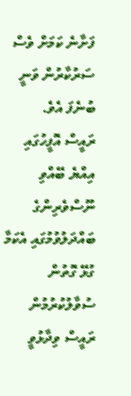ފަށާނެ ކަމަށް ވެސް ސަރުކާރުން ވަނީ ބުނެފަ އެވެ.
ރައީސް އޮފީހުގައި އިއްޔެ ބޭއްވި ނޫސްވެރިންގެ ބައްދަލުވުމުގައި އެކަމާ ގުޅޭ ގޮތުން ސުވާލުކުރުމުން ރައީސް ވިދާޅުވީ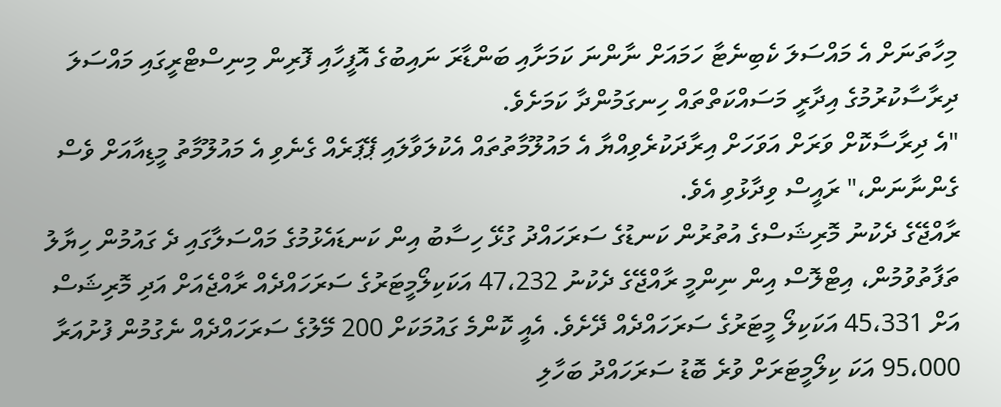މިހާތަނަށް އެ މައްސަލަ ކެބިނެޓާ ހަމައަށް ނާންނަ ކަމަށާއި ބަންޑާރަ ނައިބުގެ އޮފީހާއި ފޮރިން މިނިސްޓްރީގައި މައްސަލަ ދިރާސާކުރުމުގެ އިދާރީ މަސައްކަތްތައް ހިނގަމުންދާ ކަމަށެވެ.
"އެ ދިރާސާކޮށް ވަރަށް އަވަހަށް އިރާދަކުރެވިއްޔާ އެ މައުލޫމާތުތައް އެކުލަވާލައި ޕޭޕަރެއް ގެނެވި އެ މައުލޫމާތު މީޑިއާއަށް ވެސް ގެންނާނަން،" ރައީސް ވިދާޅުވި އެވެ.
ރާއްޖޭގެ ދެކުނު މޮރިޝަސްގެ އުތުރުން ކަނޑުގެ ސަރަހައްދު ގުޅޭ ހިސާބު އިން ކަނޑައެޅުމުގެ މައްސަލާގައި ދެ ގައުމުން ހިޔާލު ތަފާތުވުމުން، އިޓްލޮސް އިން ނިންމީ ރާއްޖޭގެ ދެކުނު 47،232 އަކަކިލޯމީޓަރުގެ ސަރަހައްދެއް ރާއްޖެއަށް އަދި މޮރިޝަސް އަށް 45،331 އަކަކިލޯ މީޓަރުގެ ސަރަހައްދެއް ދޭށެވެ. އެއީ ކޮންމެ ގައުމަކަށް 200 މޭލުގެ ސަރަހައްދެއް ނެގުމުން ފުށުއަރާ 95،000 އަކަ ކިލޯމީޓަރަށް ވުރެ ބޮޑު ސަރަހައްދު ބަހާލި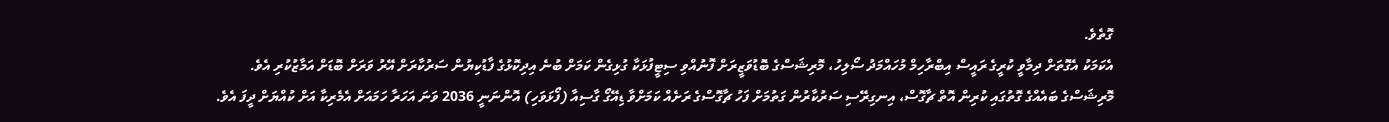ގޮތެވެ.
އެކަމަކު އެގޮތަށް ދިމާވީ ކުރީގެ ރައީސް އިބްރާހިމް މުހައްމަދު ސޯލިހު، މޮރިޝަސްގެ ބޮޑުވަޒީރަށް ފޮނުއްވި ސިޓީފުޅަކާ ގުޅިގެން ކަމަށް ބުނެ އިދިކޮޅުގެ ފާޑުކިޔުން ސަރުކާރަށް އޭރު ވަރަށް ބޮޑަށް އަމާޒުކުރި އެވެ.
މޮރިޝަސްގެ ބައެއްގެ ގޮތުގައި ކުރިން އޮތް ޗާގޮސް، އިނގިރޭސި ސަރުކާރުން ގަތުމަށް ފަހު ޗާގޮސްގެ ރަށެއް ކަމަށްވާ ޑިއޭގޯ ގާސިއާ (ފޯޅަވަހި) އޮންނަނީ 2036 ވަނަ އަހަރާ ހަމައަށް އެމެރިކާ އަށް ކުއްޔަށް ދީފަ އެވެ.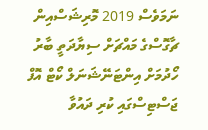ނަމަވެސް 2019 މޮރިޝަސްއިން ޗާގޮސްގެ މައްޗަށް ސިޔާދަތީ ބާރު ހޯދުމަށް އިންޓަނޭޝަނަލް ކޯޓް އޮފް ޖަސްޓިސްގައި ކުރި ދައުވާ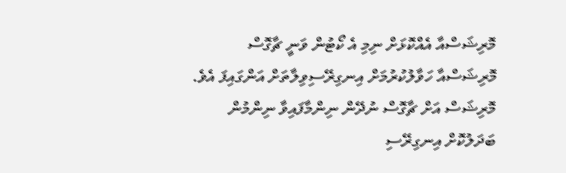މޮރިޝަސްއާ އެއްކޮޅަށް ނިމި އެ ކޯޓުން ވަނީ ޗާގޮސް މޮރިޝަސްއާ ހަވާލުކުރުމަށް އިނގިރޭސިވިލާތަށް އަންގައިފަ އެވެ.
މޮރިޝަސް އަށް ޗާގޮސް ނުދޭން ނިންމާފައިވާ ނިންމުން ބަދަލުކޮށް އިނގިރޭސި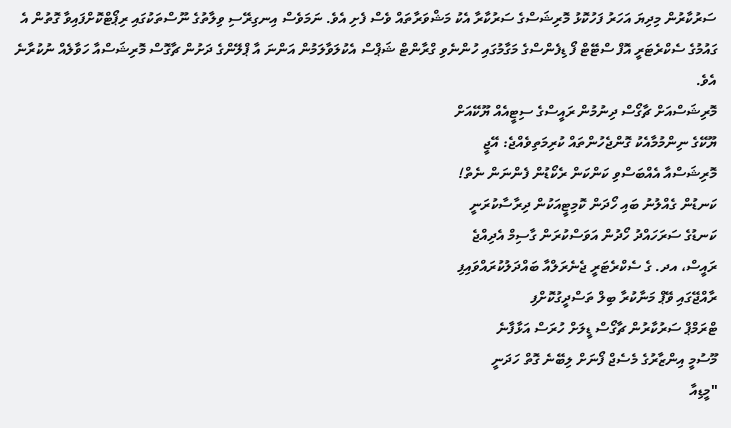ސަރުކާރުން މިދިޔަ އަހަރު ފަހުކޮޅު މޮރިޝަސްގެ ސަރުކާރާ އެކު މަޝްވަރާތައް ވެސް ފެށި އެވެ. ނަމަވެސް އިނގިރޭސި ވިލާތުގެ ނޫސްތަކުގައި ރިޕޯޓްކޮށްފައިވާ ގޮތުން އެ ގައުމުގެ ސެކްރެޓަރީ އޮފް ސްޓޭޓް ފޯ ޑިފެންސްގެ މަގާމުގައި ހުންނެވި ގްރާންޓް ޝަޕްސް އެކުލަވާލަމުން އަންނަ އާ ޕްލޭންގެ ދަށުން ޗާގޮސް މޮރިޝަސްއާ ހަވާލެއް ނުކުރާނެ އެވެ.
މޮރިޝަސްއަށް ޗާގޯސް ދިނުމުން ރައީސްގެ ސިޓީއެއް ޔޫކޭއަށް
ޔޫކޭގެ ނިންމުމާއެކު ގޮންޖެހުންތައް ކުރިމަތިވެއްޖެ: އޭޖީ
މޮރިޝަސްއާ އެއްބަސްވި ކަންކަން ރެކޯޑުން ފެންނަން ނެތް!
ކަނޑުން ގެއްލުނު ބައި ހޯދަން ކޮމިޓީއަކުން ދިރާސާކުރަނީ
ކަނޑުގެ ސަރަހައްދު ހޯދުން އަވަސްކުރަން ގާސިމް އެދިއްޖެ
ރައީސް، އދ. ގެ ސެކްރެޓަރީ ޖެނެރަލްއާ ބައްދަލުކުރައްވައިފި
ރާއްޖޭގައި ވޭޕް މަނާކުރާ ބިލް ތަސްދީގުކޮށްފި
ޓްރަމްޕް ސަރުކާރުން ޗާގޯސް ޑީލަށް ހުރަސް އަޅާފާނެ
މޫސުމީ އިންޒާރުގެ މެސެޖް ފޯނަށް ލިބޭނެ ގޮތް ހަދަނީ
"މީޑިއާ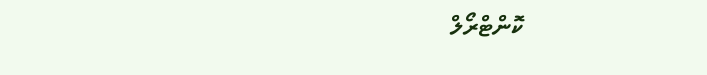ކޮންޓްރޯލް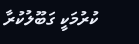ކުރުމަކީ ގަބޫލުކުރާ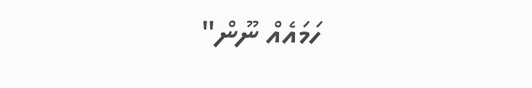ހަމައެއް ނޫން"